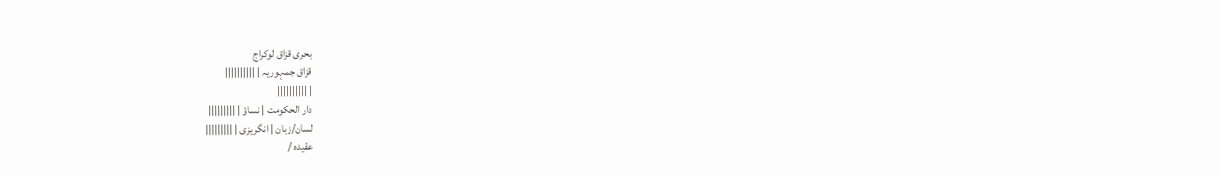بحری قزاق لوکراج
قزاق جمہوریہ | ||||||||||
| ||||||||||
دار الحکومت | نساؤ | |||||||||
لسان/زبان | انگریزی | |||||||||
عقیدہ /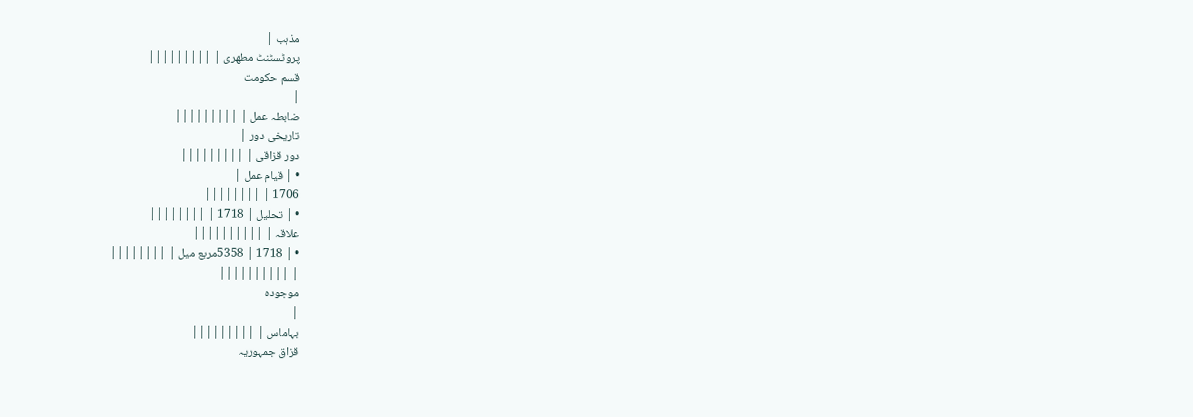مذہب |
پروٹسٹنٹ مطھری | |||||||||
قسم حکومت
|
ضابطہ عمل | |||||||||
تاریخی دور |
دور قزاقی | |||||||||
• | قیام عمل |
1706 | ||||||||
• | تحلیل | 1718 | ||||||||
علاقہ | ||||||||||
• | 1718 | 5358مربع میل | ||||||||
| ||||||||||
موجودہ
|
بہاماس | |||||||||
قزاق جمہوریہ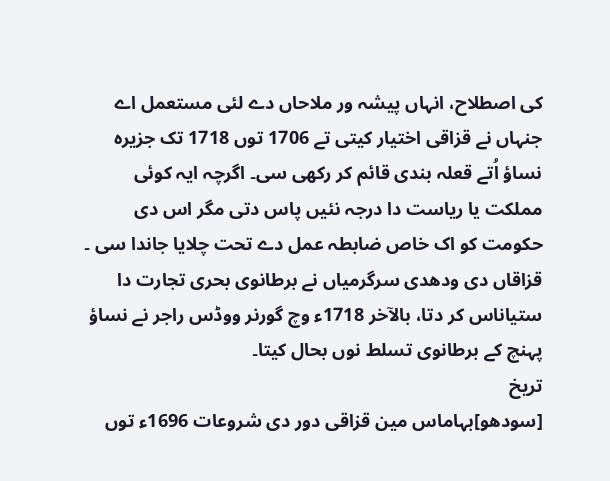کی اصطلاح، انہاں پیشہ ور ملاحاں دے لئی مستعمل اے جنہاں نے قزاقی اختیار کيتی تے 1706 توں 1718 تک جزیرہ نساؤ اُتے قعلہ بندی قائم کر رکھی سی۔ اگرچہ ایہ کوئی مملکت یا ریاست دا درجہ نئيں پاس دتی مگر اس دی حکومت کو اک خاص ضابطہ عمل دے تحت چلایا جاندا سی ۔ قزاقاں دی ودھدی سرگرمیاں نے برطانوی بحری تجارت دا ستیاناس کر دتا، بالآخر 1718ء وچ گورنر ووڈس راجر نے نساؤ پہنچ کے برطانوی تسلط نوں بحال کیتا۔
تریخ
[سودھو]بہاماس مین قزاقی دور دی شروعات 1696ء توں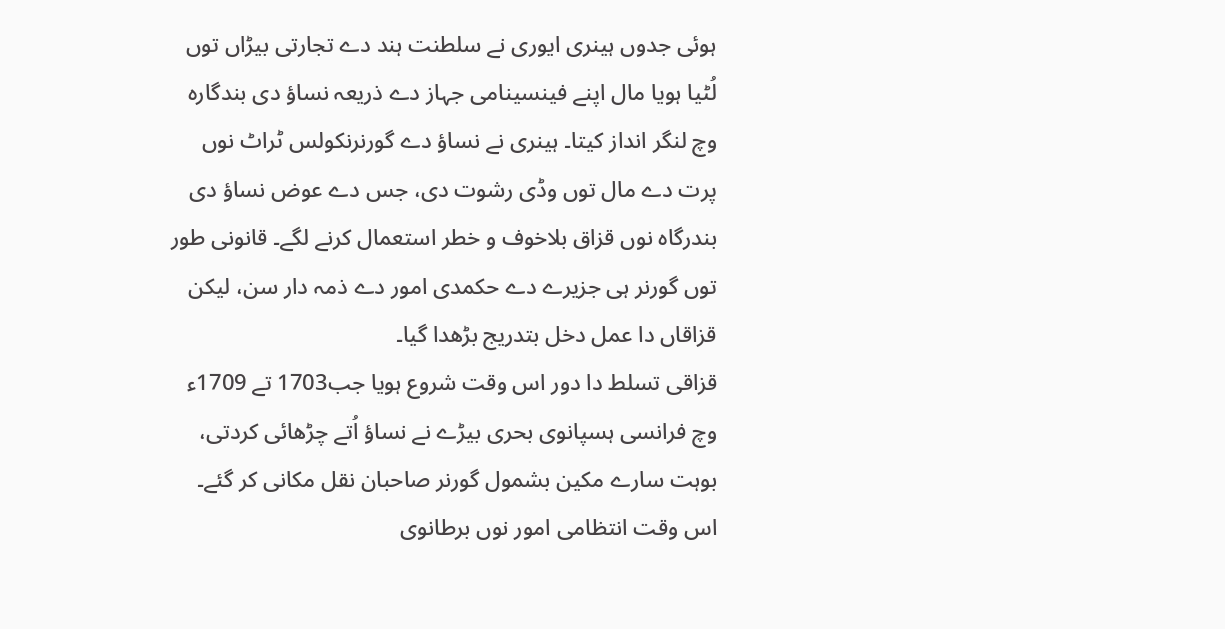ہوئی جدوں ہینری ایوری نے سلطنت ہند دے تجارتی بیڑاں توں لُٹیا ہويا مال اپنے فینسینامی جہاز دے ذریعہ نساؤ دی بندگارہ وچ لنگر انداز کیتا۔ ہینری نے نساؤ دے گورنرنکولس ٹراٹ نوں پرت دے مال توں وڈی رشوت دی، جس دے عوض نساؤ دی بندرگاہ نوں قزاق بلاخوف و خطر استعمال کرنے لگے۔ قانونی طور توں گورنر ہی جزیرے دے حکمدی امور دے ذمہ دار سن، لیکن قزاقاں دا عمل دخل بتدریج بڑھدا گیا۔
قزاقی تسلط دا دور اس وقت شروع ہويا جب1703 تے 1709ء وچ فرانسی ہسپانوی بحری بیڑے نے نساؤ اُتے چڑھائی کردتی، بوہت سارے مکین بشمول گورنر صاحبان نقل مکانی کر گئے۔ اس وقت انتظامی امور نوں برطانوی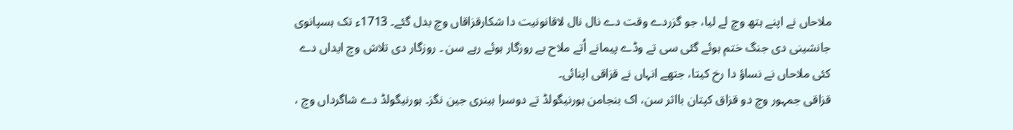ملاحاں نے اپنے ہتھ وچ لے لیا، جو گزردے وقت دے نال نال لاقانونیت دا شکارقزاقاں وچ بدل گئے۔ 1713ء تک ہسپانوی جانشینی دی جنگ ختم ہوئے گئی سی تے وڈے پیمانے اُتے ملاح بے روزگار ہوئے رہے سن ۔ روزگار دی تلاش وچ ایداں دے کئی ملاحاں نے نساؤ دا رخ کيتا، جتھے انہاں نے قزاقی اپنائی۔
قزاقی جمہور وچ دو قزاق کپتان بااثر سن، اک بنجامن ہورنیگولڈ تے دوسرا ہینری جین نگز۔ ہورنیگولڈ دے شاگرداں وچ ،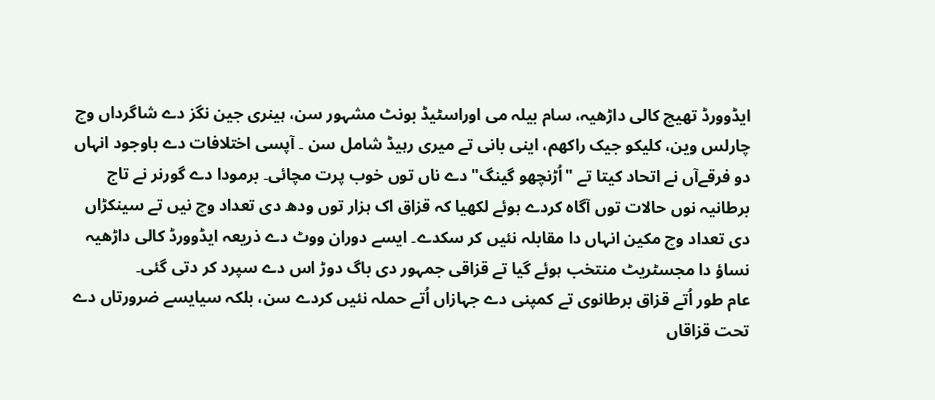ایڈوورڈ تھیچ کالی داڑھیہ، سام بیلہ می اوراسٹیڈ بونٹ مشہور سن، ہینری جین نگز دے شاگرداں وچ چارلس وین، کلیکو جیک راکھم، اینی بانی تے میری رہیڈ شامل سن ۔ آپسی اختلافات دے باوجود انہاں دو فرقےآں نے اتحاد کیتا تے "اُڑنچھو گینگ" دے ناں توں خوب پرت مچائی۔ برمودا دے گورنر نے تاج برطانیہ نوں حالات توں آگاہ کردے ہوئے لکھیا کہ قزاق اک ہزار توں ودھ دی تعداد وچ نيں تے سینکڑاں دی تعداد وچ مکین انہاں دا مقابلہ نئيں کر سکدے۔ ايسے دوران ووٹ دے ذریعہ ایڈوورڈ کالی داڑھیہ نساؤ دا مجسٹریٹ منتخب ہوئے گیا تے قزاقی جمہور دی باگ دوڑ اس دے سپرد کر دتی گئی۔
عام طور اُتے قزاق برطانوی تے کمپنی دے جہازاں اُتے حملہ نئيں کردے سن، بلکہ سیايسے ضرورتاں دے تحت قزاقاں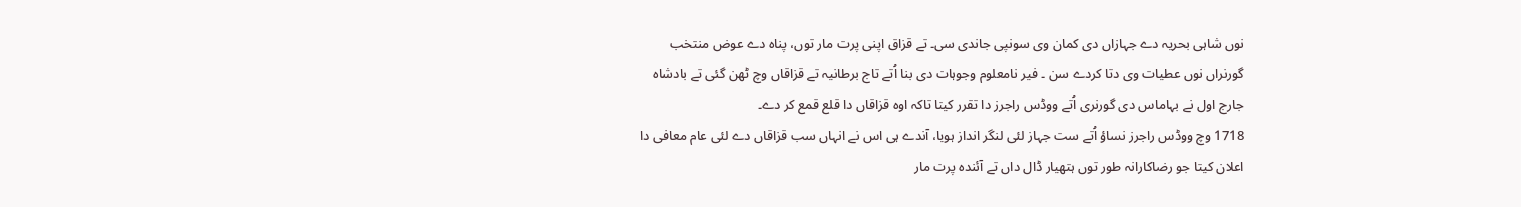نوں شاہی بحریہ دے جہازاں دی کمان وی سونپی جاندی سی۔ تے قزاق اپنی پرت مار توں، پناہ دے عوض منتخب گورنراں نوں عطیات وی دتا کردے سن ۔ فیر نامعلوم وجوہات دی بنا اُتے تاج برطانیہ تے قزاقاں وچ ٹھن گئی تے بادشاہ جارج اول نے بہاماس دی گورنری اُتے ووڈس راجرز دا تقرر کیتا تاکہ اوہ قزاقاں دا قلع قمع کر دے۔
1718 وچ ووڈس راجرز نساؤ اُتے ست جہاز لئی لنگر انداز ہويا، آندے ہی اس نے انہاں سب قزاقاں دے لئی عام معافی دا اعلان کیتا جو رضاکارانہ طور توں ہتھیار ڈال داں تے آئندہ پرت مار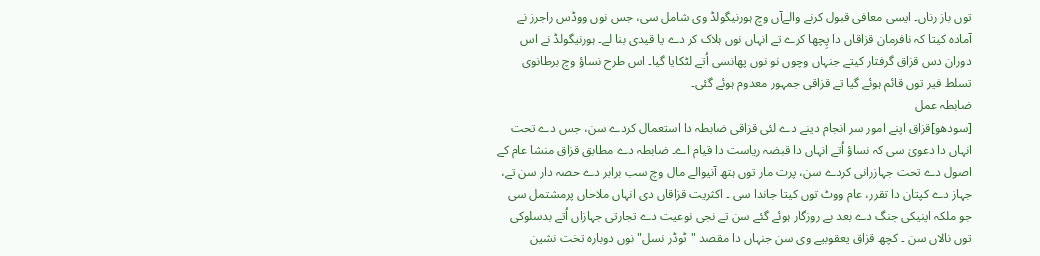توں باز رناں۔ ایسی معافی قبول کرنے والےآں وچ ہورنیگولڈ وی شامل سی، جس نوں ووڈس راجرز نے آمادہ کیتا کہ نافرمان قزاقاں دا پِچھا کرے تے انہاں نوں ہلاک کر دے یا قیدی بنا لے۔ ہورنیگولڈ نے اس دوران دس قزاق گرفتار کیتے جنہاں وچوں نو نوں پھانسی اُتے لٹکایا گیا۔ اس طرح نساؤ وچ برطانوی تسلط فیر توں قائم ہوئے گیا تے قزاقی جمہور معدوم ہوئے گئی۔
ضابطہ عمل
[سودھو]قزاق اپنے امور سر انجام دینے دے لئی قزاقی ضابطہ دا استعمال کردے سن، جس دے تحت انہاں دا دعویٰ سی کہ نساؤ اُتے انہاں دا قبضہ ریاست دا قیام اے۔ ضابطہ دے مطابق قزاق منشا عام کے اصول دے تحت جہازرانی کردے سن، پرت مار توں ہتھ آنیوالے مال وچ سب برابر دے حصہ دار سن تے، جہاز دے کپتان دا تقرر، عام ووٹ توں کیتا جاندا سی ۔ اکثریت قزاقاں دی انہاں ملاحاں پرمشتمل سی جو ملکہ اینیکی جنگ دے بعد بے روزگار ہوئے گئے سن تے نجی نوعیت دے تجارتی جہازاں اُتے بدسلوکی توں نالاں سن ۔ کچھ قزاق یعقوبیے وی سن جنہاں دا مقصد "ٹوڈر نسل" نوں دوبارہ تخت نشین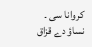کروانا سی ۔
نساؤ دے قزاق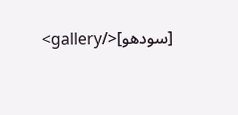[سودھو]</gallery>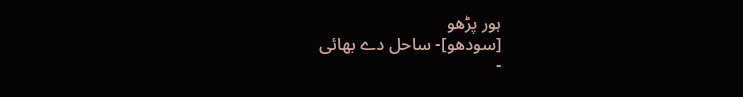ہور پڑھو
[سودھو]- ساحل دے بھائی
-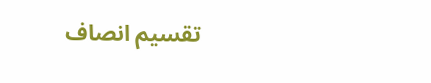تقسیم انصاف